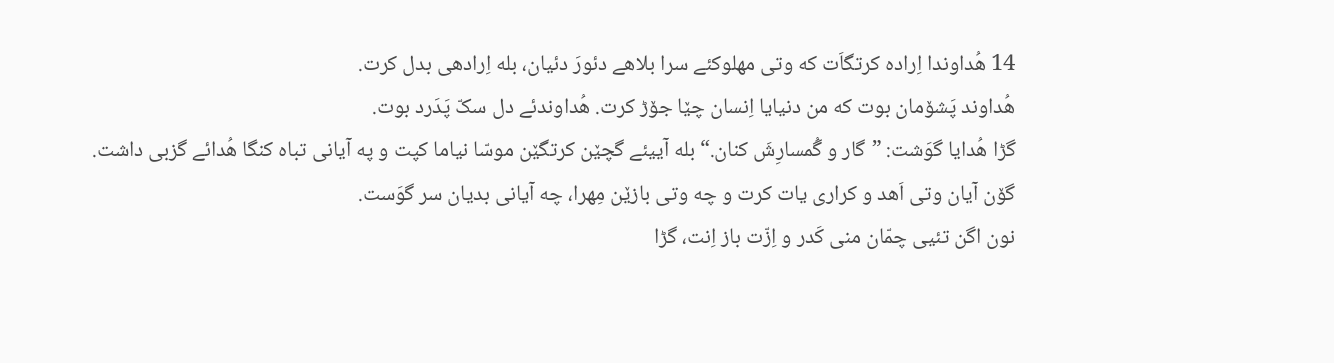14 هُداوندا اِراده کرتگاَت که وتی مهلوکئے سرا بلاهے دئورَ دئیان، بله اِرادهی بدل کرت.
هُداوند پَشۆمان بوت که من دنیایا اِنسان چێا جۆڑ کرت. هُداوندئے دل سکّ پَدَرد بوت.
گڑا هُدایا گوَشت: ”گار و گُمسارِشَ کنان.“ بله آییئے گچێن کرتگێن موسّا نیاما کپت و په آیانی تباه کنگا هُدائے گزبی داشت.
گۆن آیان وتی اَهد و کراری یات کرت و چه وتی بازێن مِهرا، چه آیانی بدیان سر گوَست.
نون اگن تئیی چمّان منی کَدر و اِزّت باز اِنت، گڑا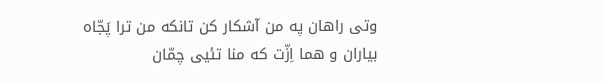وتی راهان په من آشکار کن تانکه من ترا پَجّاه بیاران و هما اِزّت که منا تئیی چمّان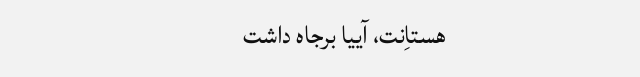هستاِنت، آییا برجاه داشت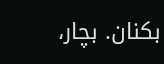بکنان. بچار،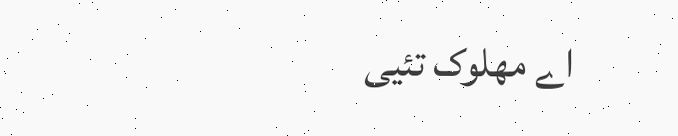اے مهلوک تئیی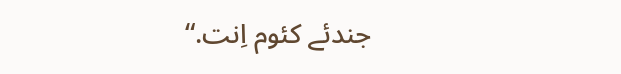جندئے کئوم اِنت.“